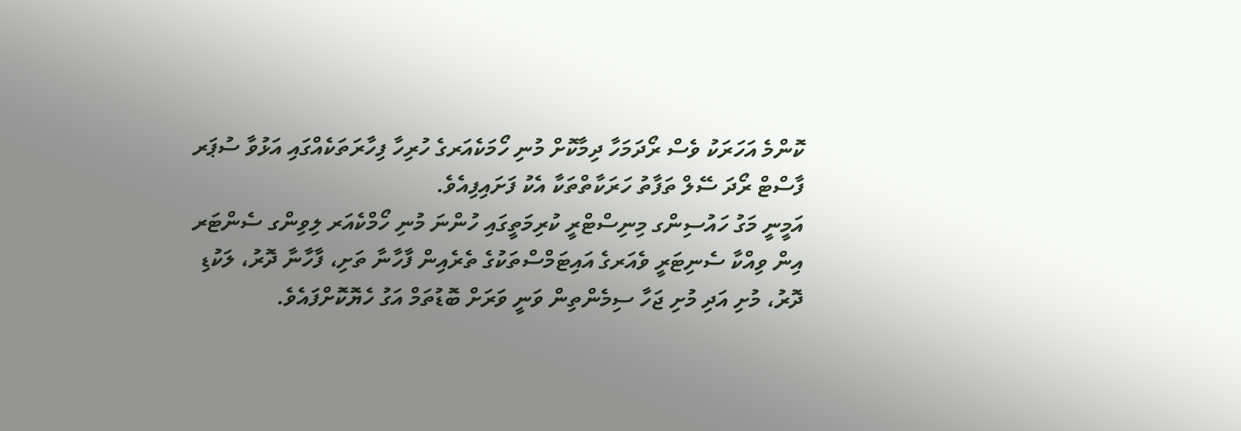ކޮންމެ އަހަރަކު ވެސް ރޯދަމަހާ ދިމާކޮށް މުނި ހޯމަކެއަރގެ ހުރިހާ ފިހާރަތަކެއްގައި އަޅުވާ ސުޕަރ ފާސްޓް ރޯދަ ސޭލް ތަފާތު ހަރަކާތްތަކާ އެކު ފަށައިފިއެވެ.
އަމީނީ މަގު ހައުސިންގ މިނިސްޓްރީ ކުރިމަތީގައި ހުންނަ މުނި ހޯމްކެއަރ ލިވިންގ ސެންޓަރ އިން ވިއްކާ ސެނިޓަރީ ވެއަރގެ އައިޓަމްސްތަކުގެ ތެރެއިން ފާހާނާ ތަށި، ފާހާނާ ދޮރު، ލަކުޑި ދޮރު، މުށި އަދި މުށި ޖަހާ ސިމެންތިން ވަނީ ވަރަށް ބޮޑުތަމް އަގު ހެޔޮކޮށްފައެވެ.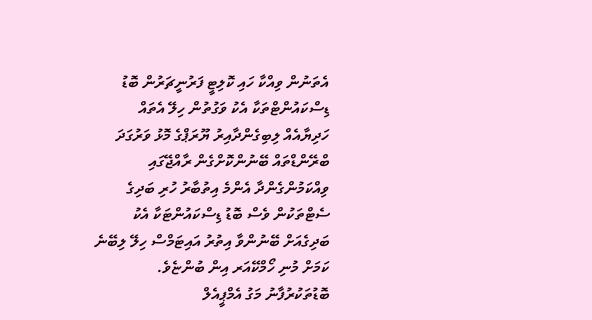އެތަނުން ވިއްކާ ހައި ކޮލިޓީ ފަރުނީޗަރުން ބޮޑު ޑިސްކައުންޓްތަކާ އެކު ވަގުތުން ހިލޭ އެތައް ހަދިޔާއެއް ލިބިގެންދާއިރު ޔޫރަޕްގެ މޮޅު ވަރުގަދަ ބްރޭންޑްތައް ބޭނުންކޮށްގެން ރާއްޖޭގައި ވިއްކަމުންގެންދާ އެންމެ އިތުބާރު ހުރި ބަދިގެ ސެޓްތަކުން ވެސް ބޮޑު ޑިސްކައުންޓަކާ އެކު ބަދިގެއަށް ބޭނުންވާ އިތުރު އައިޓަމްސް ހިލޭ ލިބޭނެ ކަމަށް މުނި ހޯމްކޭއަރ އިން ބުންޏެވެ.
ބޮޑުތަކުރުފާނު މަގު އެމްޕީއެލް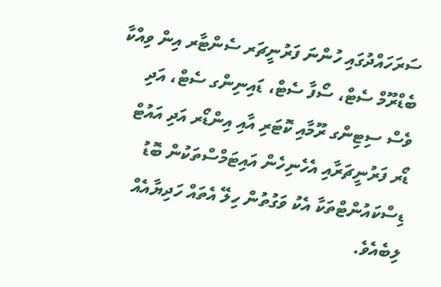ސަރަހައްދުގައި ހުންނަ ފަރުނީޗަރ ސެންޓާރ އިން ވިއްކާ ބެޑްރޫމް ސެޓް، ސޯފާ ސެޓް، ޑައިނިންގ ސެޓް، އަދި ވެސް ސިޓިންގ ރޫމާއި ކޮޓަރި އާއި އިންޑޯރ އަދި އައުޓް ޑޯރ ފަރުނީޗަރާއި އެހެނިހެން އައިޓަމްސްތަކުން ބޮޑު ޑިސްކައުންޓްތަކާ އެކު ވަގުތުން ހިލޭ އެތައް ހަދިޔާއެއް ލިބެއެވެ.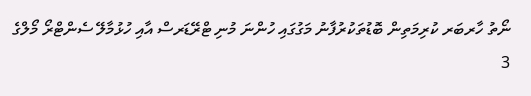ނޯތު ހާރބަރ ކުރިމަތިން ބޮޑުތަކުރުފާނު މަގުގައި ހުންނަ މުނި ޓްރޭޑަރސް އާއި ހުޅުމާލޭ ސެންޓްރޯ މޯލްގެ 3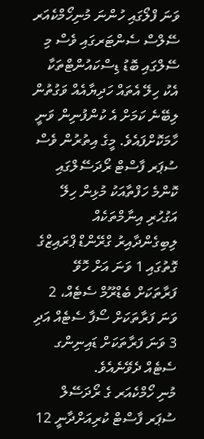ވަނަ ފްލޯގައި ހުންނަ މުނިހޯމްކެއަރ ސޭލްސް ސެންޓަރގައި ވެސް މި ސޭލްގައި ބޮޑު ޑިސްކައުންޓްތަކާ އެކު ހިލޭ އެތައް ހަދިޔާއެއް ވަގުތުން ލިބޭނެ ކަމަށް އެ ކުންފުނިން ވަނީ ހާމަކޮށްފައެވެ. މީގެ އިތުރުން ވެސް ސުޕަރ ފާސްޓް ރޯދަސޭލްގައި ކޮންމެ ހަފްތާއަކު މުޅިން ހިލޭ އަގުހުރި އިނާމްތަކެއް ލިބިގެންދާއިރު ގްރޭންޑް ޕްރައިޒްގެ ގޮތުގައި 1 ވަނަ އަށް ހޮވޭ ފަރާތަކަށް ބެޑްރޫމް ސެޓެއް، 2 ވަނަ ފަރާތަކަށް ސޯފާ ސެޓެއް އަދި 3 ވަނަ ފަރާތަކަށް ޑައިނިންގ ސެޓެއް ދެވޭނެއެވެ.
މުނި ހޯމްކެއަރ ގެ ރޯދަސޭލް ސުޕަރ ފާސްޓް ކުރިއަށްދާނީ 12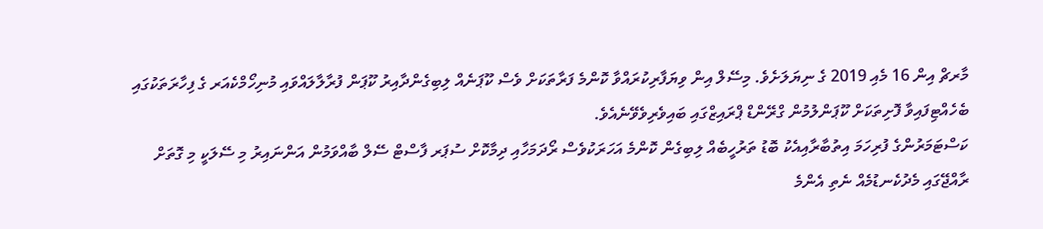މާރޗް އިން 16 މެއި 2019 ގެ ނިޔަލަށެވެ. މިސޭލް އިން ވިޔަފާރިކުރައްވާ ކޮންމެ ފަރާތަކަށް ވެސް ކޫޕަނެއް ލިބިގެންދާއިރު ކޫޕަން ފުރާލާލައްވައި މުނިހޯމްކެއަރ ގެ ފިހާރަތަކުގައި ބެހެއްޓިފައިވާ ފޮށިތަކަށް ކޫޕަންލުމުން ގްރޭންޑް ޕްރައިޒްގައި ބައިވެރިވެވޭނެއެވެ.
ކަސްޓަމަރުންގެ ފުރިހަމަ އިތުބާރާއިއެކު ބޮޑު ތަރުހީބެއް ލިބިގެން ކޮންމެ އަހަރަކުވެސް ރޯދަމަހާއި ދިމާކޮށް ސުޕަރ ފާސްޓް ސޭލް ބާއްވަމުން އަންނައިރު މި ސޭލަކީ މި ގޮތަށް ރާއްޖޭގައި މެދުކެނޑުމެއް ނެތި އެންމެ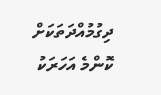ދިގުމުއްދަތަކަށް ކޮންމެ އަހަރަކު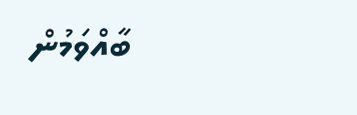ބާއްވަމުން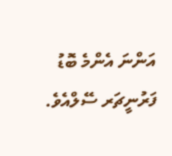އަންނަ އެންމެ ބޮޑު ފަރުނީޗަރ ސޭލްއެވެ.